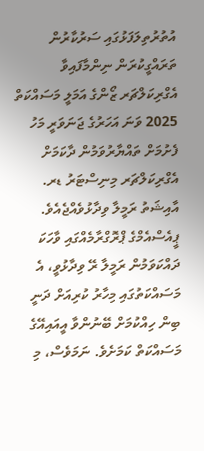އުތުރުތިލަފަޅުގައި ސަރުކާރުން ތަރައްގީކުރަން ނިންމާފައިވާ އެގްރިކަލްޗަރ ޒޯންގެ އަމަލީ މަސައްކަތް 2025 ވަނަ އަހަރުގެ ޖަނަވަރީ މަހު ފެށުމަށް ތައްޔާރުވަމުން ދާކަމަށް އެގްރިކަލްޗަރ މިނިސްޓަރު ޑރ. އާއިޝަތު ރަމީލާ ވިދާޅުވެއްޖެއެވެ.
ޕީއެސްއެމްގެ ޕްރޮގްރާމެއްގައި ވާހަކަ ދައްކަވަމުން ރަމީލާ ރޭ ވިދާޅުވީ، އެ މަސައްކަތުގައި މިހާރު ކުރިއަށް ދަނީ ބިން ހިއްކުމަށް ބޭނުންވާ އީއައިއޭގެ މަސައްކަތް ކަމަށެވެ. ނަމަވެސް، މި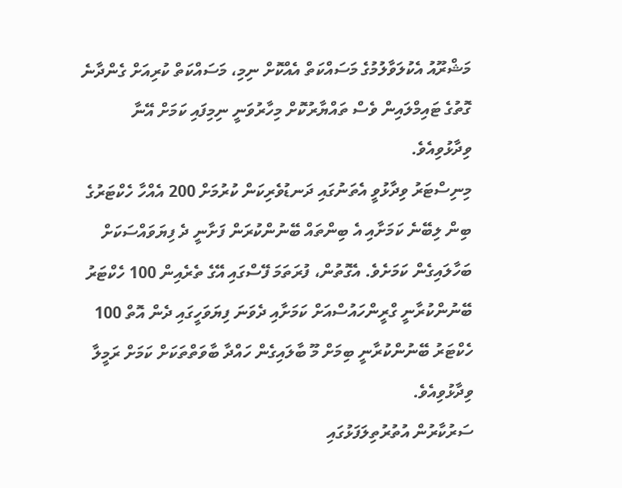މަޝްރޫއު އެކުލަވާލުމުގެ މަސައްކަތް އެއްކޮށް ނިމި، މަސައްކަތް ކުރިއަށް ގެންދާނެ ގޮތުގެ ޓައިމްލައިން ވެސް ތައްޔާރުކޮށް މިހާރުވަނީ ނިމިފައި ކަމަށް އޭނާ ވިދާޅުވިއެވެ.
މިނިސްޓަރު ވިދާޅުވީ އެތަނުގައި ދަނޑުވެރިކަން ކުރުމަށް 200 އެއްހާ ހެކްޓަރުގެ ބިން ލިބޭނެ ކަމަށާއި އެ ބިންތައް ބޭނުންކުރަން ފަށާނީ ދެ ފިޔަވައްސަކަށް ބަހާލައިގެން ކަމަށެވެ. އެގޮތުން، ފުރަތަމަ ފޭސްގައި އޭގެ ތެރެއިން 100 ހެކްޓަރު ބޭނުންކުރާނީ ގްރީންހައުސްއަށް ކަމަށާއި ދެވަނަ ފިޔަވަހީގައި ދެން އޮތް 100 ހެކްޓަރު ބޭނުންކުރާނީ ބިމަށް މޫ ބާލައިގެން ހައްދާ ބާވަތްތަކަށް ކަމަށް ރަމީލާ ވިދާޅުވިއެވެ.
ސަރުކާރުން އުތުރުތިލަފަޅުގައި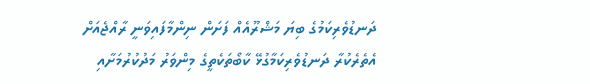ދަނޑުވެރިކަމުގެ ބިޔަ މަޝްރޫއެއް ފަށަން ނިންމާފައިވަނީ ރާއްޖެއަށް އެތެރެކުރާ ދަނޑުވެރިކަމާގުޅޭ ކާބޯތަކެތީގެ މިންވަރު މަދުކުރުމަށާއި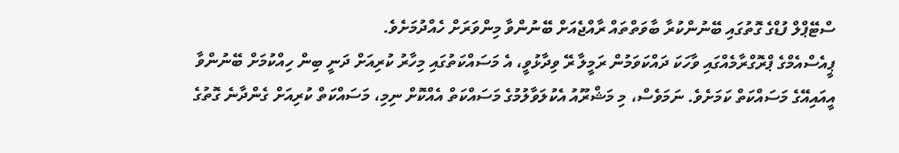ސްޓޭޕްލް ފުޑްގެ ގޮތުގައި ބޭނުންކުރާ ބާވަތްތައް ރާއްޖެއަށް ބޭނުންވާ މިންވަރަށް ހެއްދުމަށެވެ.
ޕީއެސްއެމްގެ ޕްރޮގްރާމެއްގައި ވާހަކަ ދައްކަވަމުން ރަމީލާ ރޭ ވިދާޅުވީ، އެ މަސައްކަތުގައި މިހާރު ކުރިއަށް ދަނީ ބިން ހިއްކުމަށް ބޭނުންވާ އީއައިއޭގެ މަސައްކަތް ކަމަށެވެ. ނަމަވެސް، މި މަޝްރޫއު އެކުލަވާލުމުގެ މަސައްކަތް އެއްކޮށް ނިމި، މަސައްކަތް ކުރިއަށް ގެންދާނެ ގޮތުގެ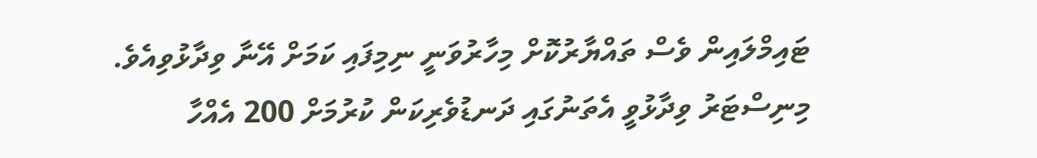ޓައިމްލައިން ވެސް ތައްޔާރުކޮށް މިހާރުވަނީ ނިމިފައި ކަމަށް އޭނާ ވިދާޅުވިއެވެ.
މިނިސްޓަރު ވިދާޅުވީ އެތަނުގައި ދަނޑުވެރިކަން ކުރުމަށް 200 އެއްހާ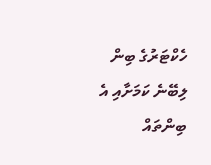ހެކްޓަރުގެ ބިން ލިބޭނެ ކަމަށާއި އެ ބިންތައް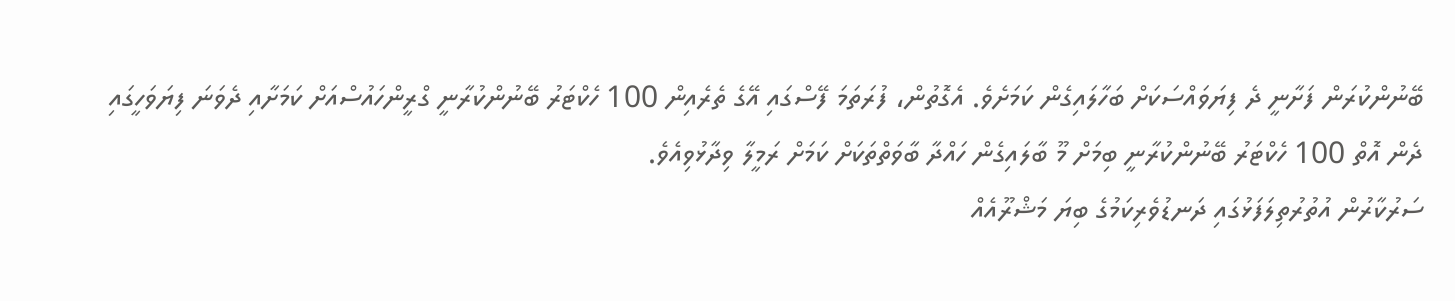ބޭނުންކުރަން ފަށާނީ ދެ ފިޔަވައްސަކަށް ބަހާލައިގެން ކަމަށެވެ. އެގޮތުން، ފުރަތަމަ ފޭސްގައި އޭގެ ތެރެއިން 100 ހެކްޓަރު ބޭނުންކުރާނީ ގްރީންހައުސްއަށް ކަމަށާއި ދެވަނަ ފިޔަވަހީގައި ދެން އޮތް 100 ހެކްޓަރު ބޭނުންކުރާނީ ބިމަށް މޫ ބާލައިގެން ހައްދާ ބާވަތްތަކަށް ކަމަށް ރަމީލާ ވިދާޅުވިއެވެ.
ސަރުކާރުން އުތުރުތިލަފަޅުގައި ދަނޑުވެރިކަމުގެ ބިޔަ މަޝްރޫއެއް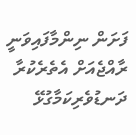ފަށަން ނިންމާފައިވަނީ ރާއްޖެއަށް އެތެރެކުރާ ދަނޑުވެރިކަމާގުޅޭ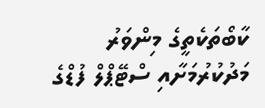ކާބޯތަކެތީގެ މިންވަރު މަދުކުރުމަށާއި ސްޓޭޕްލް ފުޑްގެ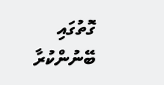ގޮތުގައި ބޭނުންކުރާ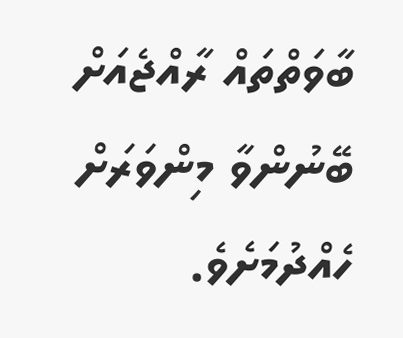ބާވަތްތައް ރާއްޖެއަށް ބޭނުންވާ މިންވަރަށް ހެއްދުމަށެވެ.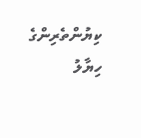ކިޔުންތެރިންގެ ހިޔާލު